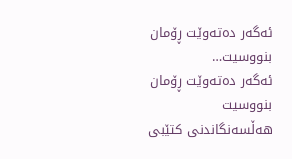ئەگەر دەتەوێت ڕۆمان بنووسیت…
ئەگەر دەتەوێت ڕۆمان بنووسیت
هەڵسەنگاندنی کتێبی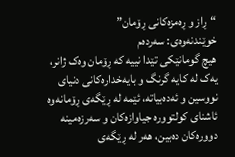“ڕاز و ڕەمزەکانی ڕۆمان”
خوێندنەوەی: سەردەم
هیچ گومانێکی تێدا نییە کە ڕۆمان وەک ژانر، یەک لە کایە گرنگ و بایەخدارەکانی دنیای نووسین و ئەدەبیاتە، ئێمە لە ڕێگەی ڕۆمانەوە ئاشنای کولتوورە جیاوازەکان و سەرزەمینە دوورەکان دەبین، هەر لە ڕێگەی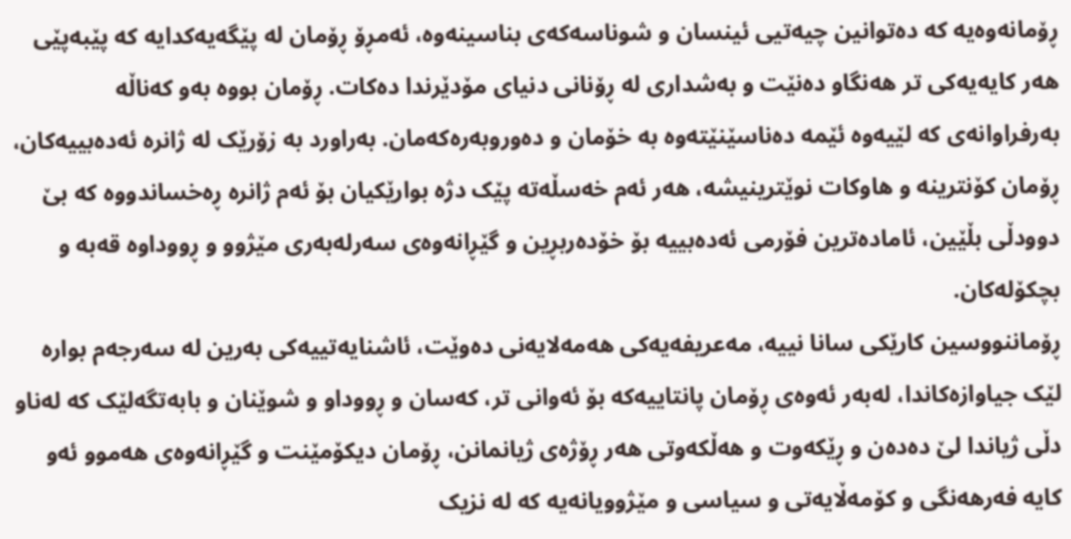ڕۆمانەوەیە کە دەتوانین چیەتیی ئینسان و شوناسەکەی بناسینەوە، ئەمڕۆ ڕۆمان لە پێگەیەکدایە کە پێبەپێی هەر کایەیەکی تر هەنگاو دەنێت و بەشداری لە ڕۆنانی دنیای مۆدێرندا دەکات. ڕۆمان بووە بەو کەناڵە بەرفراوانەی کە لێیەوە ئێمە دەناسێنێتەوە بە خۆمان و دەوروبەرەکەمان. بەراورد بە زۆرێک لە ژانرە ئەدەبییەکان، ڕۆمان کۆنترینە و هاوکات نوێترینیشە، هەر ئەم خەسڵەتە پێک دژە بوارێکیان بۆ ئەم ژانرە ڕەخساندووە کە بێ دوودڵی بڵێین، ئامادەترین فۆرمی ئەدەبییە بۆ خۆدەربڕین و گێڕانەوەی سەرلەبەری مێژوو و ڕووداوە قەبە و بچکۆلەکان.
ڕۆماننووسین کارێکی سانا نییە، مەعریفەیەکی هەمەلایەنی دەوێت، ئاشنایەتییەکی بەرین لە سەرجەم بوارە لێک جیاوازەکاندا، لەبەر ئەوەی ڕۆمان پانتاییەکە بۆ ئەوانی تر، کەسان و ڕووداو و شوێنان و بابەتگەلێک کە لەناو دڵی ژیاندا لێ دەدەن و ڕێکەوت و هەڵکەوتی هەر ڕۆژەی ژیانمانن، ڕۆمان دیکۆمێنت و گێڕانەوەی هەموو ئەو کایە فەرهەنگی و کۆمەڵایەتی و سیاسی و مێژوویانەیە کە لە نزیک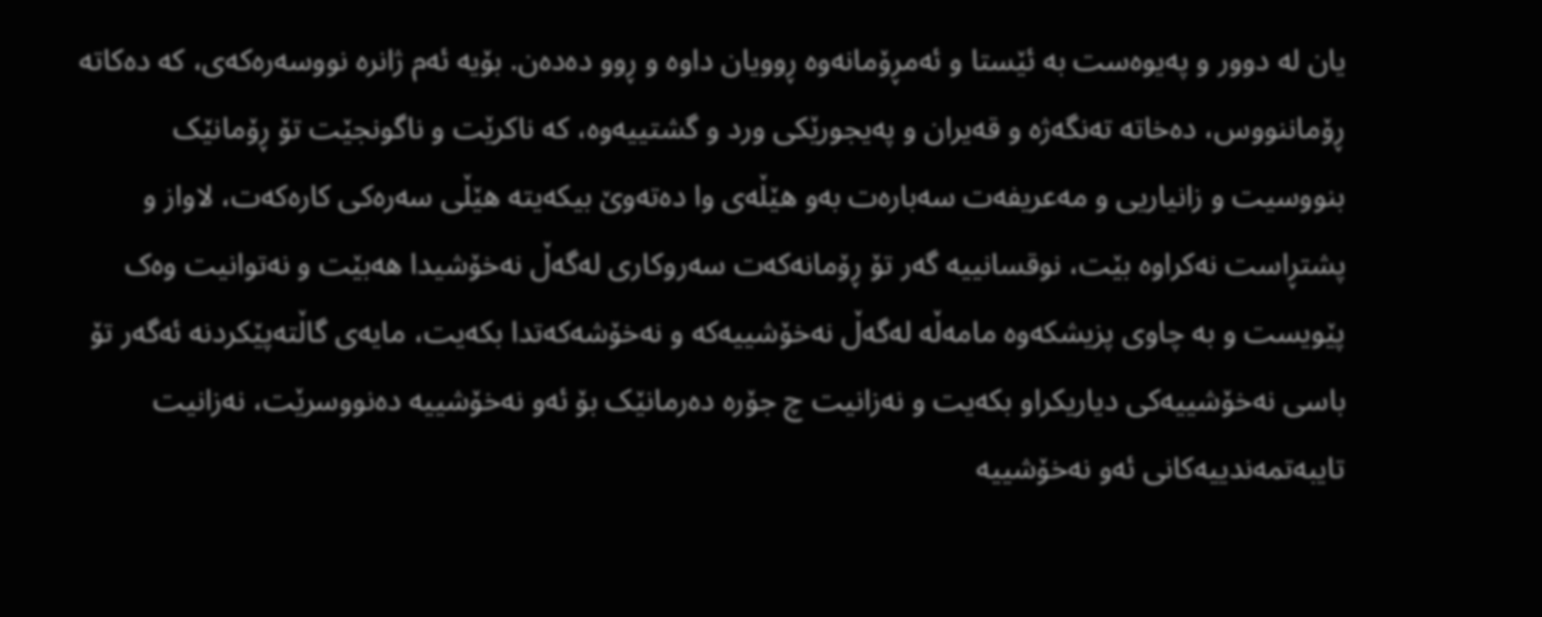یان لە دوور و پەیوەست بە ئێستا و ئەمڕۆمانەوە ڕوویان داوە و ڕوو دەدەن. بۆیە ئەم ژانرە نووسەرەکەی، کە دەکاتە ڕۆماننووس، دەخاتە تەنگەژە و قەیران و پەیجورێکی ورد و گشتییەوە، کە ناکرێت و ناگونجێت تۆ ڕۆمانێک بنووسیت و زانیاریی و مەعریفەت سەبارەت بەو هێڵەی وا دەتەوێ بیکەیتە هێڵی سەرەکی کارەکەت، لاواز و پشتڕاست نەکراوە بێت، نوقسانییە گەر تۆ ڕۆمانەکەت سەروکاری لەگەڵ نەخۆشیدا هەبێت و نەتوانیت وەک پێویست و بە چاوی پزیشکەوە مامەڵە لەگەڵ نەخۆشییەکە و نەخۆشەکەتدا بکەیت، مایەی گاڵتەپێکردنە ئەگەر تۆ باسی نەخۆشییەکی دیاریکراو بکەیت و نەزانیت چ جۆرە دەرمانێک بۆ ئەو نەخۆشییە دەنووسرێت، نەزانیت تایبەتمەندییەکانی ئەو نەخۆشییە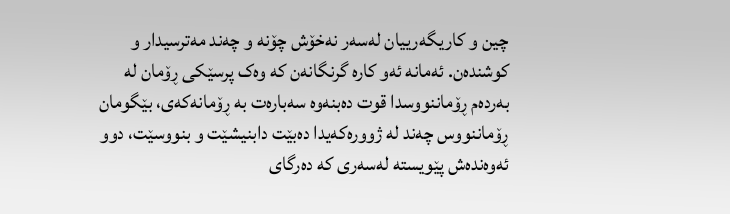چین و کاریگەرییان لەسەر نەخۆش چۆنە و چەند مەترسیدار و کوشندەن. ئەمانە ئەو کارە گرنگانەن کە وەک پرسێکی ڕۆمان لە بەردەم ڕۆماننووسدا قوت دەبنەوە سەبارەت بە ڕۆمانەکەی، بێگومان ڕۆماننووس چەند لە ژوورەکەیدا دەبێت دابنیشێت و بنووسێت، دوو ئەوەندەش پێویستە لەسەری کە دەرگای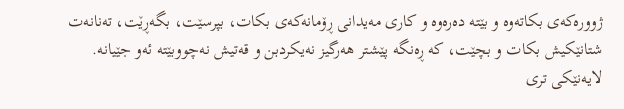ژوورەکەی بکاتەوە و بێتە دەرەوە و کاری مەیدانی ڕۆمانەکەی بکات، بپرسێت، بگەڕێت، تەنانەت شتانێکیش بکات و بچێت، کە ڕەنگە پێشتر هەرگیز نەیکردبن و قەتیش نەچووبێتە ئەو جێیانە.
لایەنێکی تری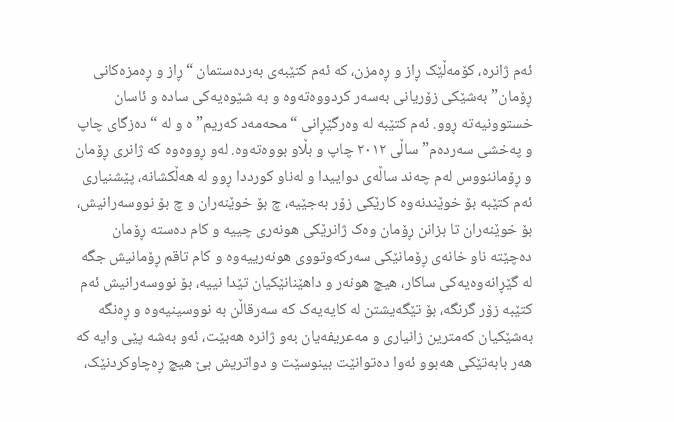ئەم ژانرە، کۆمەڵێک ڕاز و ڕەمزن، کە ئەم کتێبەی بەردەستمان “ڕاز و ڕەمزەکانی ڕۆمان” بەشێکی زۆریانی بەسەر کردووەتەوە و بە شێوەیەکی سادە و ئاسان خستوونیەتە ڕوو. ئەم کتێبە لە وەرگێڕانی “محەمەد کەریم”ە و لە “دەزگای چاپ و پەخشی سەردەم” ساڵی ٢٠١٢ چاپ و بڵاو بووەتەوە. لەو ڕووەوە کە ژانری ڕۆمان و ڕۆماننووس لەم چەند ساڵەی دواییدا و لەناو کورددا ڕوو لە هەڵکشانە، پێشنیاری ئەم کتێبە بۆ خوێندنەوە کارێکی زۆر بەجێیە، چ بۆ خوێنەران و چ بۆ نووسەرانیش، بۆ خوێنەران تا بزانن ڕۆمان وەک ژانرێکی هونەری چییە و کام دەستە ڕۆمان دەچێتە ناو خانەی ڕۆمانێکی سەرکەوتووی هونەرییەوە و کام تاقم ڕۆمانیش جگە لە گێڕانەوەیەکی ساکار، هیچ هونەر و داهێنانێکیان تێدا نییە، بۆ نووسەرانیش ئەم کتێبە زۆر گرنگە، بۆ تێگەیشتن لە کایەیەک کە سەرقاڵن بە نووسینیەوە و ڕەنگە بەشێکیان کەمترین زانیاری و مەعریفەیان بەو ژانرە هەبێت، ئەو بەشە پێی وایە کە هەر بابەتێکی هەبوو ئەوا دەتوانێت بینوسێت و دواتریش بێ هیچ ڕەچاوکردنێک،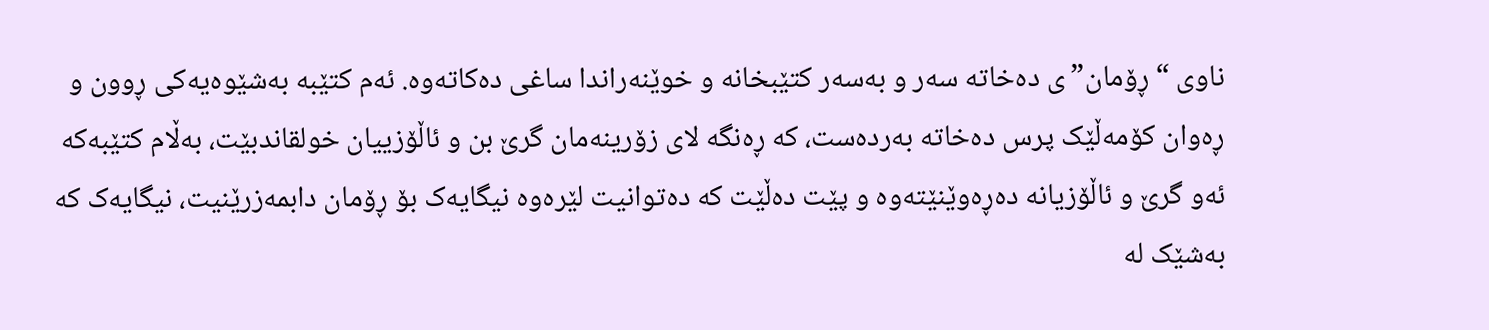ناوی “ڕۆمان”ی دەخاتە سەر و بەسەر کتێبخانە و خوێنەراندا ساغی دەکاتەوە. ئەم کتێبە بەشێوەیەکی ڕوون و ڕەوان کۆمەڵێک پرس دەخاتە بەردەست، کە ڕەنگە لای زۆرینەمان گرێ بن و ئاڵۆزییان خولقاندبێت، بەڵام کتێبەکە ئەو گرێ و ئاڵۆزیانە دەڕەوێنێتەوە و پێت دەڵێت کە دەتوانیت لێرەوە نیگایەک بۆ ڕۆمان دابمەزرێنیت، نیگایەک کە بەشێک لە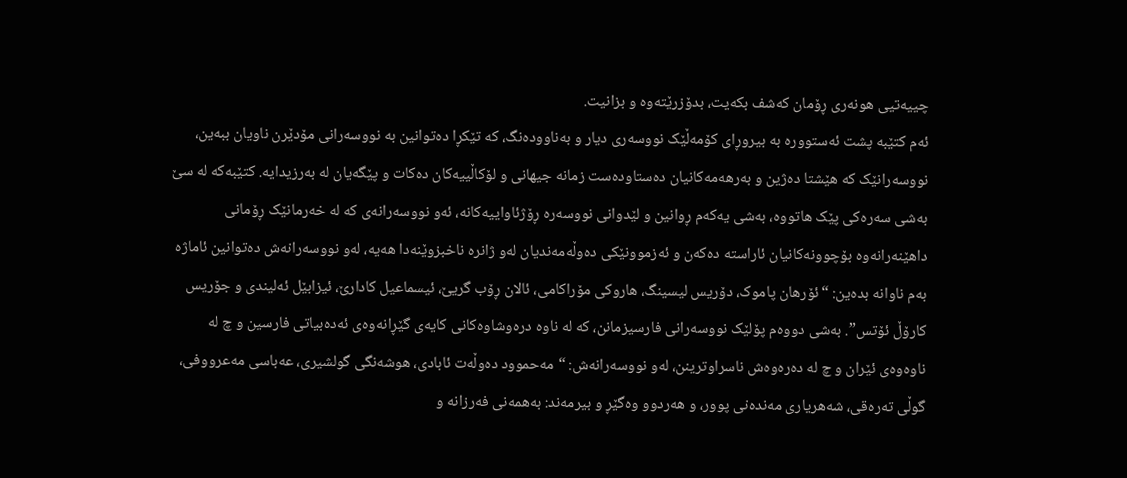چییەتیی هونەری ڕۆمان کەشف بکەیت، بدۆزرێتەوە و بزانیت.
ئەم کتێبە پشت ئەستوورە بە بیروڕای کۆمەڵێک نووسەری دیار و بەناوودەنگ، کە تێکڕا دەتوانین بە نووسەرانی مۆدێرن ناویان ببەین، نووسەرانێک کە هێشتا دەژین و بەرهەمەکانیان دەستاودەست زمانە جیهانی و لۆکاڵییەکان دەکات و پێگەیان لە بەرزیدایە. کتێبەکە لە سێ بەشی سەرەکی پێک هاتووە، بەشی یەکەم ڕوانین و لێدوانی نووسەرە ڕۆژئاواییەکانە، ئەو نووسەرانەی کە لە خەرمانێک ڕۆمانی داهێنەرانەوە بۆچوونەکانیان ئاراستە دەکەن و ئەزموونێکی دەوڵەمەندیان لەو ژانرە ناخبزوێنەدا هەیە، لەو نووسەرانەش دەتوانین ئاماژە بەم ناوانە بدەین: “ئۆرهان پاموک، دۆریس لیسینگ، هاروکی مۆراکامی، ئالان ڕۆب گریێ، ئیسماعیل کادارێ، ئیزابێل ئەلیندی و جۆریس کارۆڵ ئۆتس”. بەشی دووەم پۆلێک نووسەرانی فارسیزمانن، کە لە ناوە درەوشاوەکانی کایەی گێڕانەوەی ئەدەبیاتی فارسین و چ لە ناوەوەی ئێران و چ لە دەرەوەش ناسراوترینن، لەو نووسەرانەش: “مەحموود دەوڵەت ئابادی، هوشەنگی گولشیری، عەباسی مەعرووفی، گوڵی تەرەقی، شەهریاری مەندەنی پوور، و هەردوو وەگێڕ و بیرمەند: بەهمەنی فەرزانە و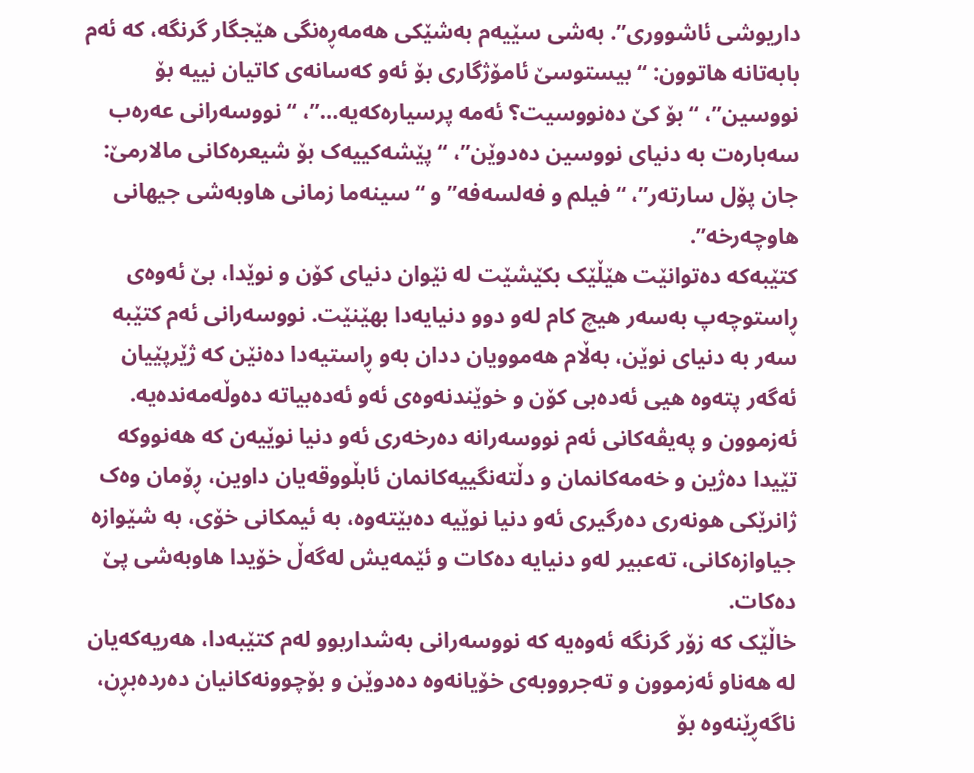داریوشی ئاشووری”. بەشی سێیەم بەشێکی هەمەڕەنگی هێجگار گرنگە، کە ئەم بابەتانە هاتوون: “بیستوسێ ئامۆژگاری بۆ ئەو کەسانەی کاتیان نییە بۆ نووسین”، “بۆ کێ دەنووسیت؟ ئەمە پرسیارەکەیە…”، “نووسەرانی عەرەب سەبارەت بە دنیای نووسین دەدوێن”، “پێشەکییەک بۆ شیعرەکانی مالارمێ: جان پۆل سارتەر”، “فیلم و فەلسەفە” و “سینەما زمانی هاوبەشی جیهانی هاوچەرخە”.
کتێبەکە دەتوانێت هێڵێک بکێشێت لە نێوان دنیای کۆن و نوێدا، بێ ئەوەی ڕاستوچەپ بەسەر هیچ کام لەو دوو دنیایەدا بهێنێت. نووسەرانی ئەم کتێبە سەر بە دنیای نوێن، بەڵام هەموویان ددان بەو ڕاستیەدا دەنێن کە ژێرپێیان ئەگەر پتەوە هیی ئەدەبی کۆن و خوێندنەوەی ئەو ئەدەبیاتە دەوڵەمەندەیە. ئەزموون و پەیڤەکانی ئەم نووسەرانە دەرخەری ئەو دنیا نوێیەن کە هەنووکە تێیدا دەژین و خەمەکانمان و دڵتەنگییەکانمان ئابڵووقەیان داوین، ڕۆمان وەک ژانرێکی هونەری دەرگیری ئەو دنیا نوێیە دەبێتەوە، بە ئیمکانی خۆی، بە شێوازە جیاوازەکانی، تەعبیر لەو دنیایە دەکات و ئێمەیش لەگەڵ خۆیدا هاوبەشی پێ دەکات.
خاڵێک کە زۆر گرنگە ئەوەیە کە نووسەرانی بەشداربوو لەم کتێبەدا، هەریەکەیان لە هەناو ئەزموون و تەجرووبەی خۆیانەوە دەدوێن و بۆچوونەکانیان دەردەبڕن، ناگەڕێنەوە بۆ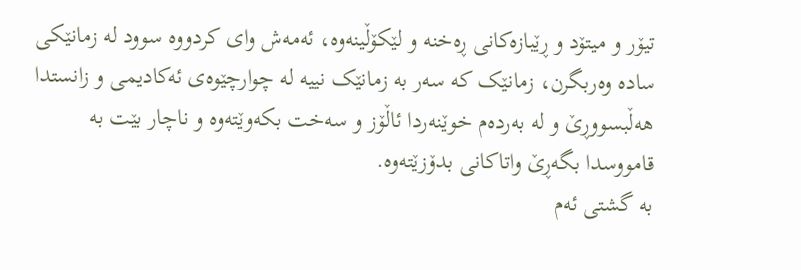تیۆر و میتۆد و ڕێبازەکانی ڕەخنە و لێکۆڵینەوە، ئەمەش وای کردووە سوود لە زمانێکی سادە وەربگرن، زمانێک کە سەر بە زمانێک نییە لە چوارچێوەی ئەکادیمی و زانستدا هەڵبسووڕێ و لە بەردەم خوێنەردا ئاڵۆز و سەخت بکەوێتەوە و ناچار بێت بە قامووسدا بگەڕێ واتاکانی بدۆزێتەوە.
بە گشتی ئەم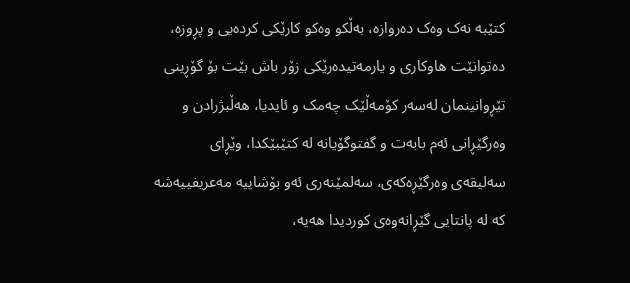کتێبە نەک وەک دەروازە، بەڵکو وەکو کارێکی کردەیی و پڕوزە، دەتوانێت هاوکاری و یارمەتیدەرێکی زۆر باش بێت بۆ گۆڕینی تێڕوانینمان لەسەر کۆمەڵێک چەمک و ئایدیا، هەڵبژرادن و وەرگێڕانی ئەم بابەت و گفتوگۆیانە لە کتێبێکدا، وێڕای سەلیقەی وەرگێڕەکەی، سەلمێنەری ئەو بۆشاییە مەعریفییەشە کە لە پانتایی گێڕانەوەی کوردیدا هەیە،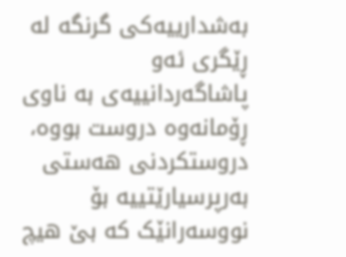بەشدارییەکی گرنگە لە ڕێگری ئەو پاشاگەردانییەی بە ناوی ڕۆمانەوە دروست بووە، دروستکردنی هەستی بەرپرسیارێتییە بۆ نووسەرانێک کە بێ هیچ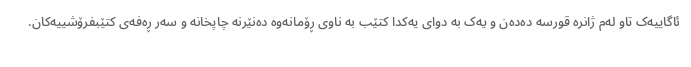ئاگاییەک تاو لەم ژانرە قورسە دەدەن و یەک بە دوای یەکدا کتێب بە ناوی ڕۆمانەوە دەنێرنە چاپخانە و سەر ڕەفەی کتێبفرۆشییەکان.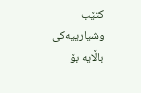کتێب وشیارییەکی باڵایە بۆ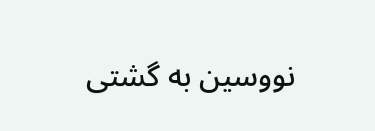نووسین بە گشتی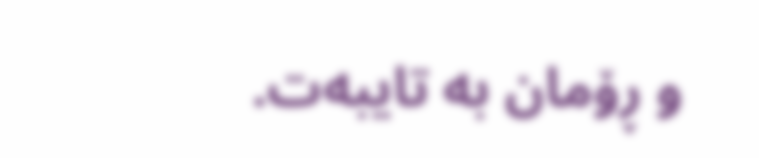و ڕۆمان بە تایبەت.